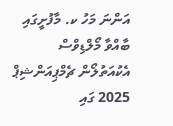އަންނަ މަހު ކ. މާފުށީގައި ބާއްވާ މޯލްޑިވްސް އެކުއަތުލޯން ޗެމްޕިއަންޝިޕް 2025 ގައި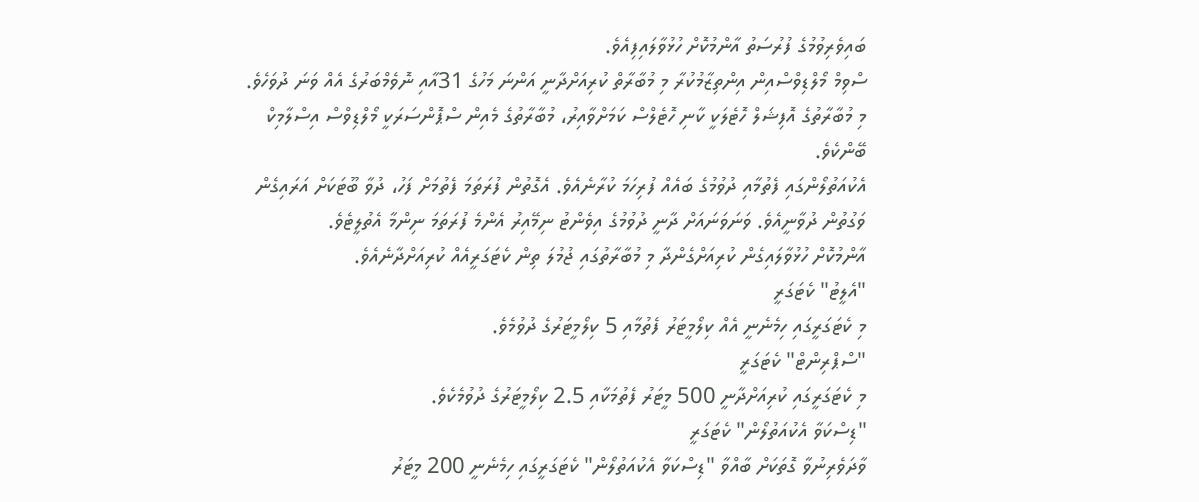ބައިވެރިވުމުގެ ފުރުސަތު އާންމުކޮށް ހުޅުވާލައިފިއެވެ.
ސްވިމް މޯލްޑިވްސްއިން އިންތިޒާމުކުރާ މި މުބާރާތް ކުރިއަށްދާނީ އަންނަ މަހުގެ 31އާއި ނޮވެމްބަރުގެ އެއް ވަނަ ދުވަހެވެ.
މި މުބާރާތުގެ އޮފިޝަލް ހޮޓެލަކީ ކާނި ހޮޓެލްސް ކަމަށްވާއިރު، މުބާރާތުގެ މެއިން ސްޕޮންސަރަކީ މޯލްޑިވްސް އިސްލާމިކް ބޭންކެވެ.
އެކުއަތުލޯންގައި ފެތުމާއި ދުވުމުގެ ބައެއް ފުރިހަމަ ކުރާނެއެވެ. އެގޮތުން ފުރަތަމަ ފެތުމަށް ފަހު، ދުވާ ބޫޓަކަށް އަރައިގެން ވަގުތުން ދުވާނީއެވެ. ވަނަވަނައަށް ދާނީ ދުވުމުގެ އިވެންޓު ނިމޭއިރު އެންމެ ފުރަތަމަ ނިންމާ އެތުލީޓެވެ.
އާންމުކޮށް ހުޅުވާލައިގެން ކުރިއަށްގެންދާ މި މުބާރާތުގައި ޖުމުލަ ތިން ކެޓަގަރީއެއް ކުރިއަށްދާނެއެވެ.
"އެލީޓު" ކެޓަގަރީ
މި ކެޓަގަރީގައި ހިމެނެނީ އެއް ކިލޯމީޓަރު ފެތުމާއި 5 ކިލޯމީޓަރުގެ ދުވުމެވެ.
"ސްޕްރިންޓް" ކެޓަގަރީ
މި ކެޓަގަރީގައި ކުރިއަށްދާނީ 500 މީޓަރު ފެތުމަކާއި 2.5 ކިލޯމީޓަރުގެ ދުވުމެކެވެ.
"ޑިސްކަވާ އެކުއަތުލޯން" ކެޓަގަރީ
ވާދަވެރިނުވާ ގޮތަކަށް ބާއްވާ "ޑިސްކަވާ އެކުއަތުލޯން" ކެޓަގަރީގައި ހިމެނެނީ 200 މީޓަރު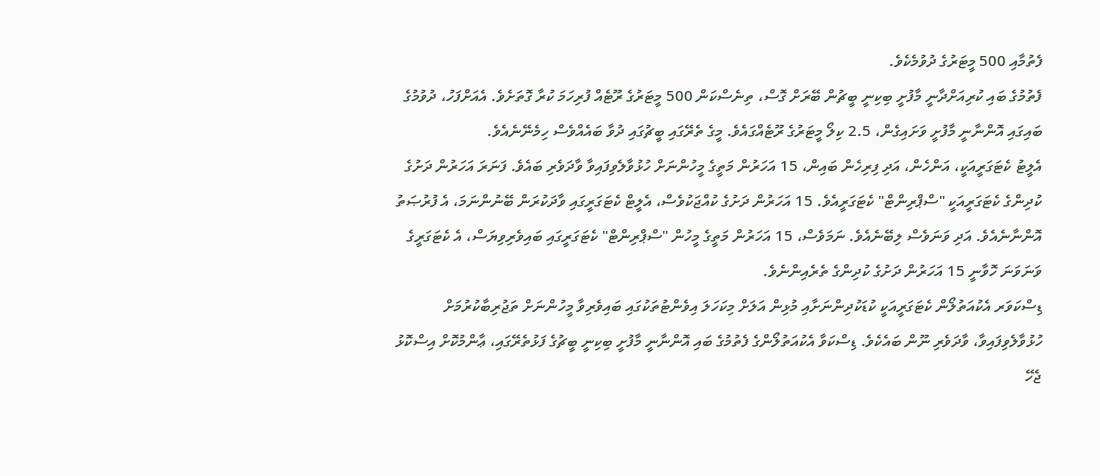ފެތުމާއި 500 މީޓަރުގެ ދުވުމެކެވެ.
ފެތުމުގެ ބައި ކުރިއަށްދާނީ މާފުށީ ބިކިނީ ބީޗުން ބޭރަށް ގޮސް، ތިނެސްކަން 500 މީޓަރުގެ ރޫޓެއް ފުރިހަމަ ކުރާ ގޮތަށެވެ. އެއަށްފަހު، ދުވުމުގެ ބައިގައި އޮންނާނީ މާފުށީ ވަށައިގެން، 2.5 ކިލޯ މީޓަރުގެ ރޫޓެއްގައެވެ. މީގެ ތެރޭގައި ބީޗުގައި ދުވާ ބައެއްވެސް ހިމެނޭނެއެވެ.
އެލީޓު ކެޓަގަރީއަކީ، އަންހެން، އަދި ފިރިހެން ބައިން، 15 އަހަރުން މަތީގެ މީހުންނަށް ހުޅުވާލެވިފައިވާ ވާދަވެރި ބައެވެ. ފަނަރަ އަހަރުން ދަށުގެ ކުދިންގެ ކެޓަގަރީއަކީ "ސްޕްރިންޓް" ކެޓަގަރީއެވެ. 15 އަހަރުން ދަށުގެ ކުއްޖަކުވެސް، އެލީޓް ކެޓަގަރީގައި ވާދަކުރަން ބޭނުންނަމަ، އެ ފުރުޞަތު އޮންނާނެއެވެ. އަދި ވަނަވެސް ލިބޭނެއެވެ. ނަމަވެސް، 15 އަހަރުން މަތީގެ މީހުން "ސްޕްރިންޓް" ކެޓަގަރީގައި ބައިވެރިވިޔަސް، އެ ކެޓަގަރީގެ ވަނަވަނަ ހޮވާނީ 15 އަހަރުން ދަށުގެ ކުދިންގެ ތެރެއިންނެވެ.
ޑިސްކަވަރ އެކުއަތުލޯން ކެޓަގަރީއަކީ ކުޑަކުދިންނަށާއި މުޅިން އަލަށް މިކަހަލަ އިވެންޓުތަކުގައި ބައިވެރިވާ މީހުންނަށް ތަޖުރިބާކުރުމަށް ހުޅުވާލެވިފައިވާ، ވާދަވެރި ނޫން ބައެކެވެ. ޑިސްކަވާ އެކުއަތުލޯންގެ ފެތުމުގެ ބައި އޮންނާނީ މާފުށީ ބިކިނީ ބީޗުގެ ފަޅުތެރޭގައި، ޢާންމުކޮށް އިސްކޮޅު ޖެހޭ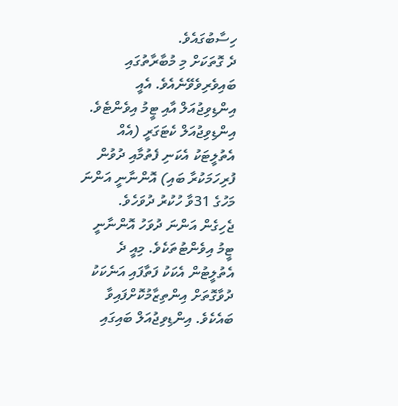ހިސާބުގައެވެ.
ދެ ގޮތަކަށް މި މުބާރާތުގައި ބައިވެރިވެވޭނެއެވެ. އެއީ އިންޑިވިޖުއަލް އާއި ޓީމު އިވެންޓެވެ.
އިންޑިވިޖުއަލް ކެޓަގަރީ (އެއް އެތުލީޓަކު އެކަނި ފެތުމާއި ދުވުން ފުރިހަމަކުރާ ބައި) އޮންނާނީ އަންނަ މަހުގެ 31ވާ ހުކުރު ދުވަހެވެ.
ޖެހިގެން އަންނަ ދުވަހު އޮންނާނީ ޓީމު އިވެންޓުތަކެވެ. މިއީ ދެ އެތުލީޓުން އެކަކު ފަތާފައި އަނެކަކު ދުވާގޮތަށް އިންތިޒާމުކޮށްފައިވާ ބައެކެވެ. އިންޑިވިޖުއަލް ބައިގައި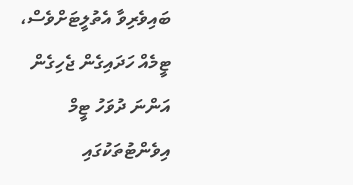ބައިވެރިވާ އެތުލީޓަށްވެސް، ޓީމެއް ހަދައިގެން ޖެހިގެން އަންނަ ދުވަހު ޓީމް އިވެންޓުތަކުގައި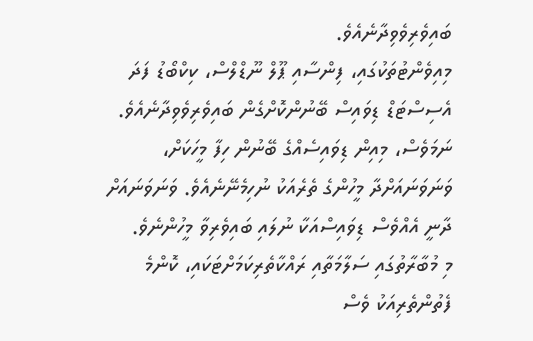ބައިވެރިވެވިދާނެއެވެ.
މިއިވެންޓުތަކުގައި، ފިންސާއި ޕޫލް ނޫޑްލްސް، ކިކްބޯޑު ފަދަ އެސިސްޓަޑް ޑިވައިސް ބޭނުންކޮށްގެން ބައިވެރިވެވިދާނެއެވެ. ނަމަވެސް، މިއިން ޑިވައިސެއްގެ ބޭނުން ހިފާ މީހަކަށް، ވަނަވަނައަށްދާ މީހުންގެ ތެރެއަކު ނުހިމެނޭނެއެވެ. ވަނަވަނައަށް ދާނީ އެއްވެސް ޑިވައިސްއަކާ ނުލައި ބައިވެރިވާ މީހުންނެވެ.
މި މުބާރާތުގައި ސަލާމަތާއި ރައްކާތެރިކަމަށްޓަކައި، ކޮންމެ ފެތުންތެރިއަކު ވެސް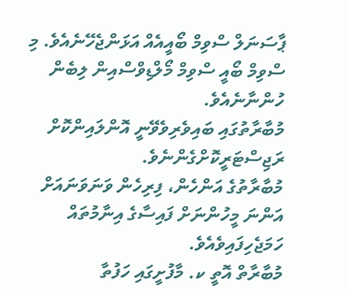ޕާސަނަލް ސްވިމް ބޯއީއެއް އަޅަންޖެހޭނެއެވެ. މި ސްވިމް ބޯއީ ސްވިމް މޯލްޑިވްސްއިން ލިބެން ހުންނާނެއެވެ.
މުބާރާތުގައި ބައިވެރިވެވޭނީ އޮންލައިންކޮށް ރަޖިސްޓަރީކޮށްގެންނެވެ.
މުބާރާތުގެ އަންހެން، ފިރިހެން ވަނަވަނައަށް އަންނަ މީހުންނަށް ފައިސާގެ އިނާމުތައް ހަމަޖެހިފައިވެއެވެ.
މުބާރާތް އޮތީ ކ. މާފުށީގައި ހަފުތާ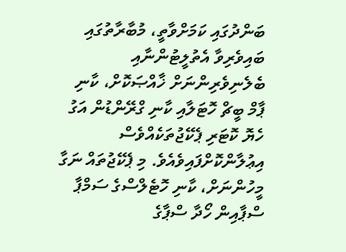ބަންދުގައި ކަމަށްވާތީ، މުބާރާތުގައި ބައިވެރިވާ އެތުލީޓުންނާއި ބެލެނިވެރިންނަށް ޚާއްޞަކޮށް، ކާނި ޕާމް ބީޗް ހޮޓަލާއި ކާނި ގްރޭންޑުން އަގު ހެޔޮ ކޮޓަރި ޕެކޭޖުތަކެއްވެސް އިޢުލާންކޮށްފައިވެއެވެ. މި ޕެކޭޖުތައް ނަގާ މީހުންނަށް، ކާނި ހޮޓެލްސްގެ ސަމްޕާ ސްޕާއިން ހޯދާ ސްޕާގެ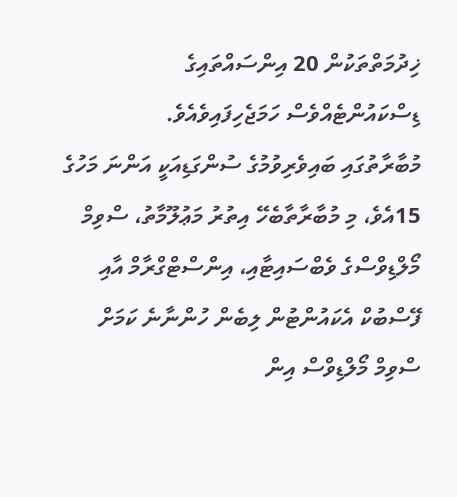ޚިދުމަތްތަކުން 20 އިންސައްތައިގެ ޑިސްކައުންޓެއްވެސް ހަމަޖެހިފައިވެއެވެ.
މުބާރާތުގައި ބައިވެރިވުމުގެ ސުންގަޑިއަކީ އަންނަ މަހުގެ 15އެވެ، މި މުބާރާތާބެހޭ އިތުރު މަޢުލޫމާތު، ސްވިމް މޯލްޑިވްސްގެ ވެބްސައިޓާއި، އިންސްޓްގްރާމް އާއި ފޭސްބުކް އެކައުންޓުން ލިބެން ހުންނާނެ ކަމަށް ސްވިމް މޯލްޑިވްސް އިން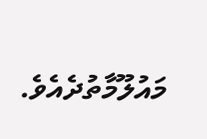މައުލޫމާތުދެއެވެ.